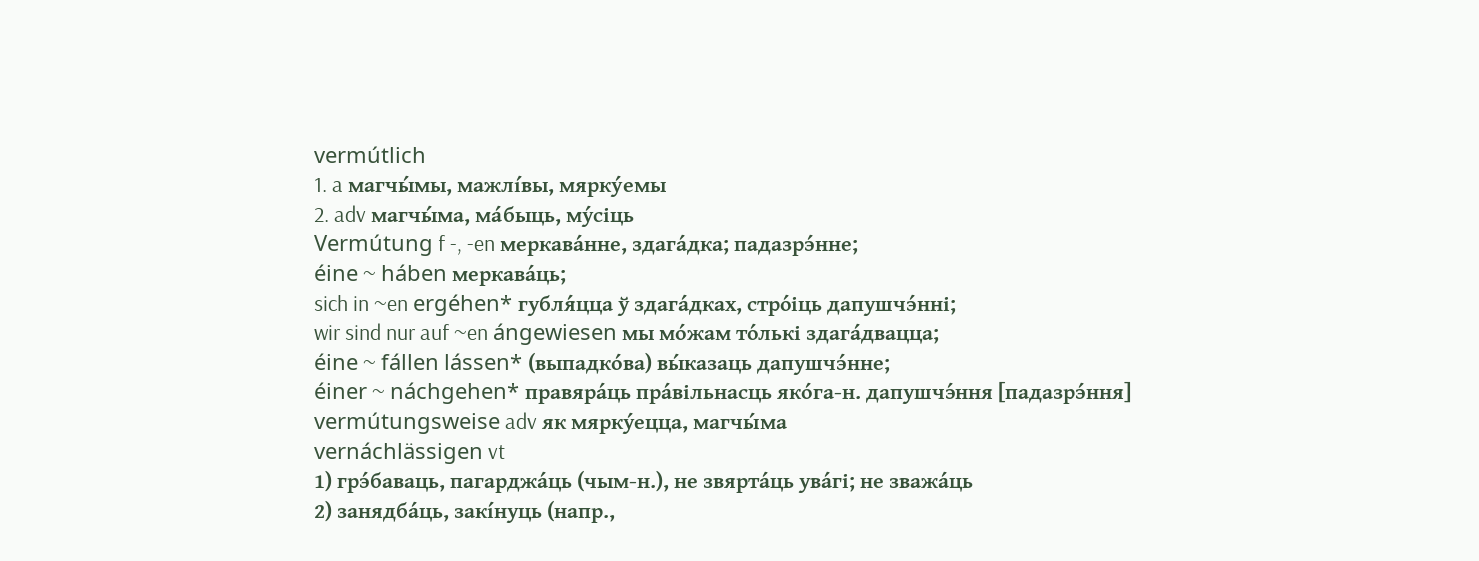vermútlich
1. a магчы́мы, мажлі́вы, мярку́емы
2. adv магчы́ма, ма́быць, му́сіць
Vermútung f -, -en меркава́нне, здага́дка; падазрэ́нне;
éine ~ háben меркава́ць;
sich in ~en ergéhen* губля́цца ў здага́дках, стро́іць дапушчэ́нні;
wir sind nur auf ~en ángewiesen мы мо́жам то́лькі здага́двацца;
éine ~ fállen lássen* (выпадко́ва) вы́казаць дапушчэ́нне;
éiner ~ náchgehen* правяра́ць пра́вільнасць яко́га-н. дапушчэ́ння [падазрэ́ння]
vermútungsweise adv як мярку́ецца, магчы́ма
vernáchlässigen vt
1) грэ́баваць, пагарджа́ць (чым-н.), не звярта́ць ува́гі; не зважа́ць
2) занядба́ць, закі́нуць (напр.,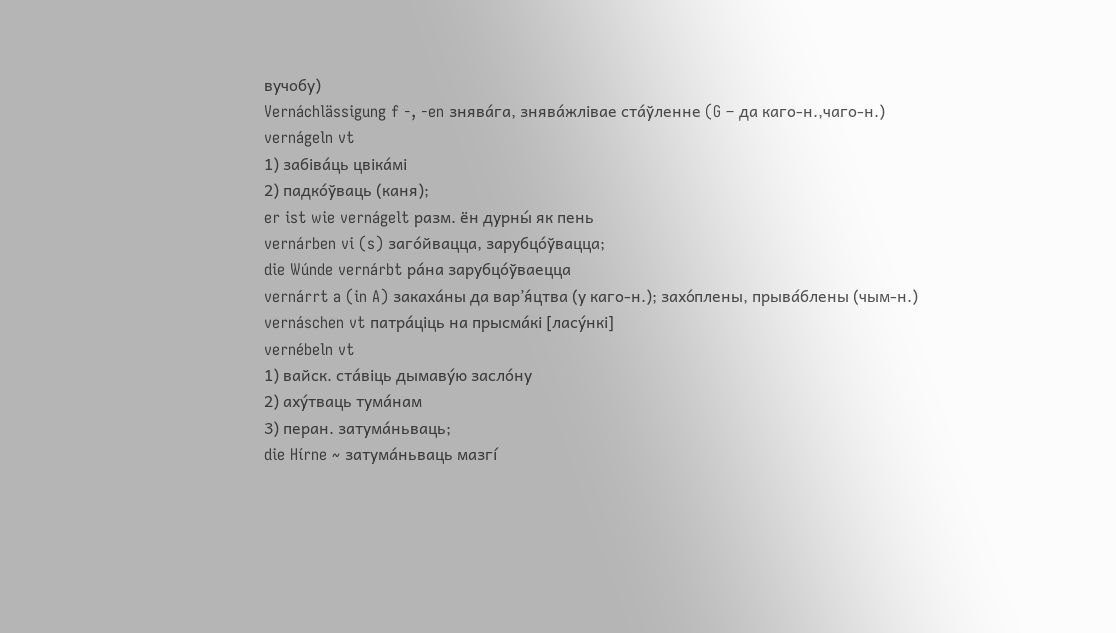вучобу)
Vernáchlässigung f -, -en знява́га, знява́жлівае ста́ўленне (G – да каго-н.,чаго-н.)
vernágeln vt
1) забіва́ць цвіка́мі
2) падко́ўваць (каня);
er ist wie vernágelt разм. ён дурны́ як пень
vernárben vi (s) заго́йвацца, зарубцо́ўвацца;
die Wúnde vernárbt ра́на зарубцо́ўваецца
vernárrt a (in A) закаха́ны да вар’я́цтва (у каго-н.); захо́плены, прыва́блены (чым-н.)
vernáschen vt патра́ціць на прысма́кі [ласу́нкі]
vernébeln vt
1) вайск. ста́віць дымаву́ю засло́ну
2) аху́тваць тума́нам
3) перан. затума́ньваць;
die Hírne ~ затума́ньваць мазгі́